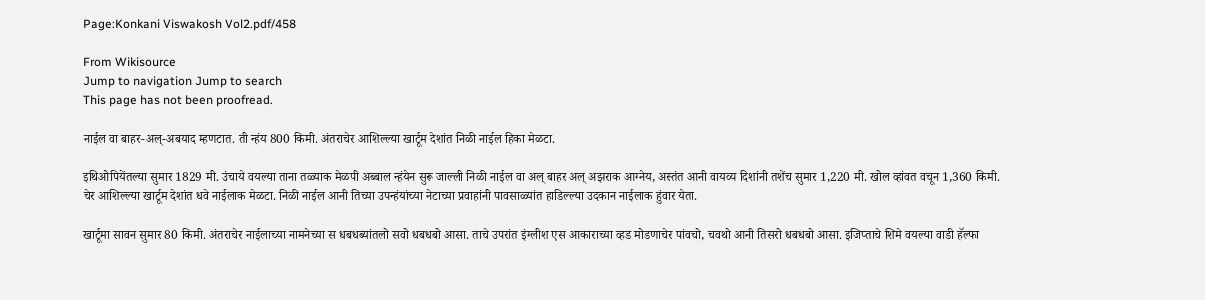Page:Konkani Viswakosh Vol2.pdf/458

From Wikisource
Jump to navigation Jump to search
This page has not been proofread.

नाईल वा बाहर-अल्-अबयाद म्हणटात. ती न्हंय 800 किमी. अंतराचेर आशिल्ल्या खार्टूम देशांत निळी नाईल हिका मेळटा.

इथिओपियेंतल्या सुमार 1829 मी. उंचाये वयल्या ताना तळ्याक मेळपी अब्बाल न्हंयेन सुरू जाल्ली निळी नाईल वा अल् बाहर अल् अझराक आग्नेय, अस्तंत आनी वायव्य दिशांनी तशेंच सुमार 1,220 मी. खोल व्हांवत वचून 1,360 किमी. चेर आशिल्ल्या खार्टूम देशांत धवे नाईलाक मेळटा. निळी नाईल आनी तिच्या उपन्हंयांच्या नेटाच्या प्रवाहांनी पावसाळ्यांत हाडिल्ल्या उदकान नाईलाक हुंवार येता.

खार्टूमा सावन सुमार 80 किमी. अंतराचेर नाईलाच्या नामनेच्या स धबधब्यांतलो सवो धबधबो आसा. ताचे उपरांत इंग्लीश एस आकाराच्या व्हड मोडणाचेर पांवचो, चवथो आनी तिसरो धबधबो आसा. इजिप्ताचे शिमे वयल्या वाडी हॅल्फा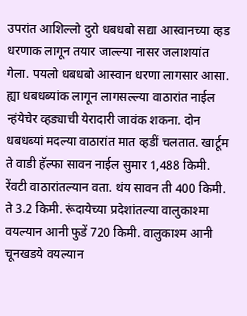उपरांत आशिल्लो दुरो धबधबो सद्या आस्वानच्या व्हड धरणाक लागून तयार जाल्ल्या नासर जलाशयांत गेला. पयलो धबधबो आस्वान धरणा लागसार आसा. ह्या धबधब्यांक लागून लागसल्ल्या वाठारांत नाईल न्हंयेचेर व्हड्याची येरादारी जावंक शकना. दोन धबधब्यां मदल्या वाठारांत मात व्हडीं चलतात. खार्टूम ते वाडी हॅल्फा सावन नाईल सुमार 1,488 किमी. रेंवटी वाठारांतल्यान वता. थंय सावन ती 400 किमी. ते 3.2 किमी. रूंदायेच्या प्रदेशांतल्या वालुकाश्मा वयल्यान आनी फुडें 720 किमी. वालुकाश्म आनी चूनखडये वयल्यान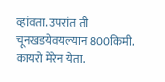व्हांवता. उपरांत ती चूनखडयेवयल्यान 800किमी. कायरो मेरेन येता.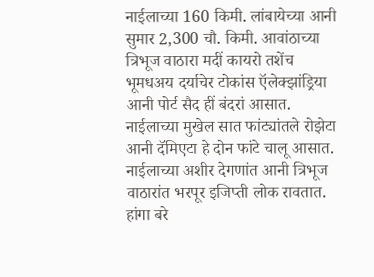नाईलाच्या 160 किमी. लांबायेच्या आनी सुमार 2,300 चौ. किमी. आवांठाच्या त्रिभूज वाठारा मदीं कायरो तशेंच भूमधअय दर्याचेर टोकांस ऍलेक्झांड्रिया आनी पोर्ट सैद हीं बंदरां आसात. नाईलाच्या मुखेल सात फांट्यांतले रोझेटा आनी दॅमिएटा हे दोन फांटे चालू आसात. नाईलाच्या अशीर देगणांत आनी त्रिभूज वाठारांत भरपूर इजिप्ती लोक रावतात. हांगा बरे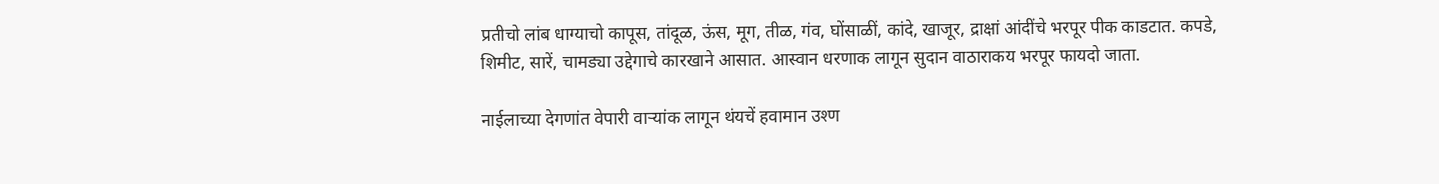प्रतीचो लांब धाग्याचो कापूस, तांदूळ, ऊंस, मूग, तीळ, गंव, घोंसाळीं, कांदे, खाजूर, द्राक्षां आंदींचे भरपूर पीक काडटात. कपडे, शिमीट, सारें, चामड्या उद्देगाचे कारखाने आसात. आस्वान धरणाक लागून सुदान वाठाराकय भरपूर फायदो जाता.

नाईलाच्या देगणांत वेपारी वाऱ्यांक लागून थंयचें हवामान उश्ण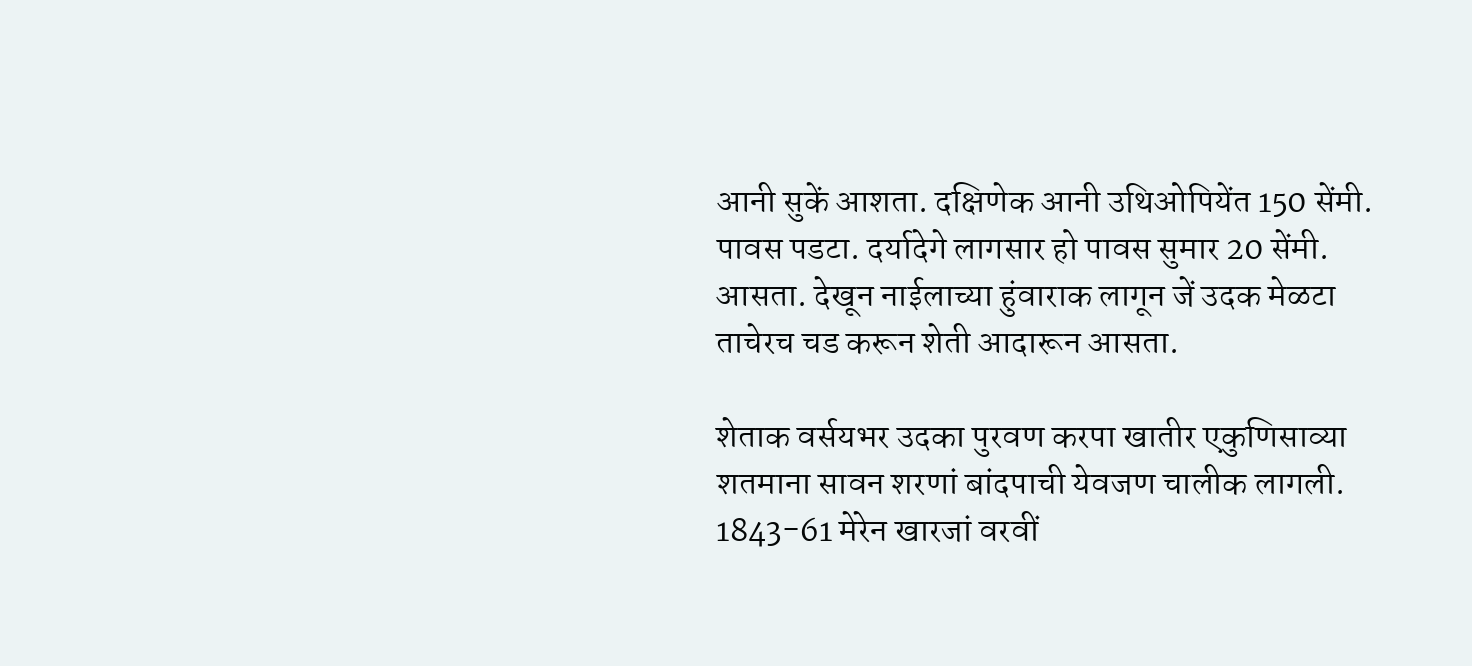आनी सुकें आशता. दक्षिणेक आनी उथिओपियेंत 150 सेंमी. पावस पडटा. दर्यादेगे लागसार हो पावस सुमार 20 सेंमी. आसता. देखून नाईलाच्या हुंवाराक लागून जें उदक मेळटा ताचेरच चड करून शेती आदारून आसता.

शेताक वर्सयभर उदका पुरवण करपा खातीर एकुणिसाव्या शतमाना सावन शरणां बांदपाची येवजण चालीक लागली. 1843-61 मेरेन खारजां वरवीं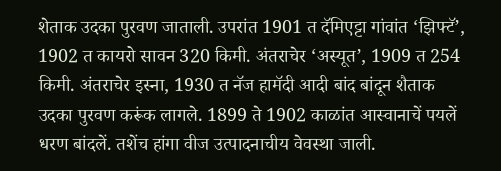शेताक उदका पुरवण जाताली. उपरांत 1901 त दॅमिएट्टा गांवांत ‘झिफ्टॅ’, 1902 त कायरो सावन 320 किमी. अंतराचेर ‘अस्यूत’, 1909 त 254 किमी. अंतराचेर इस्ना, 1930 त नॅज हामॅदी आदी बांद बांदून शैताक उदका पुरवण करूंक लागले. 1899 ते 1902 काळांत आस्वानाचें पयलें धरण बांदलें. तशेंच हांगा वीज उत्पादनाचीय वेवस्था जाली.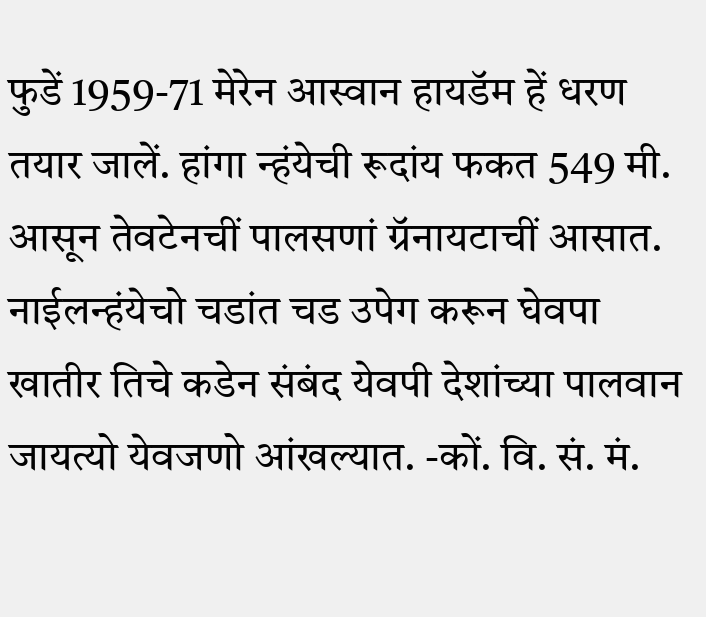फुडें 1959-71 मेरेन आस्वान हायडॅम हें धरण तयार जालें. हांगा न्हंयेची रूदांय फकत 549 मी. आसून तेवटेनचीं पालसणां ग्रॅनायटाचीं आसात. नाईलन्हंयेचो चडांत चड उपेग करून घेवपा खातीर तिचे कडेन संबंद येवपी देशांच्या पालवान जायत्यो येवजणो आंखल्यात. -कों. वि. सं. मं.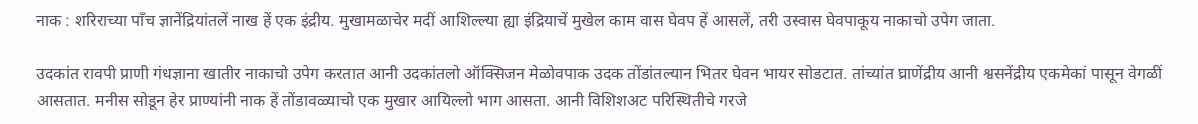नाक : शरिराच्या पाँच ज्ञानेंद्रियांतलें नाख हें एक इंद्रीय. मुखामळाचेर मदीं आशिल्ल्या ह्या इंद्रियाचें मुखेल काम वास घेवप हें आसलें, तरी उस्वास घेवपाकूय नाकाचो उपेग जाता.

उदकांत रावपी प्राणी गंधज्ञाना खातीर नाकाचो उपेग करतात आनी उदकांतलो ऑक्सिजन मेळोवपाक उदक तोंडांतल्यान भितर घेवन भायर सोडटात. तांच्यांत घ्राणेंद्रीय आनी श्वसनेंद्रीय एकमेकां पासून वेगळीं आसतात. मनीस सोडून हेर प्राण्यांनी नाक हें तोंडावळ्याचो एक मुखार आयिल्लो भाग आसता. आनी विशिशअट परिस्थितीचे गरजे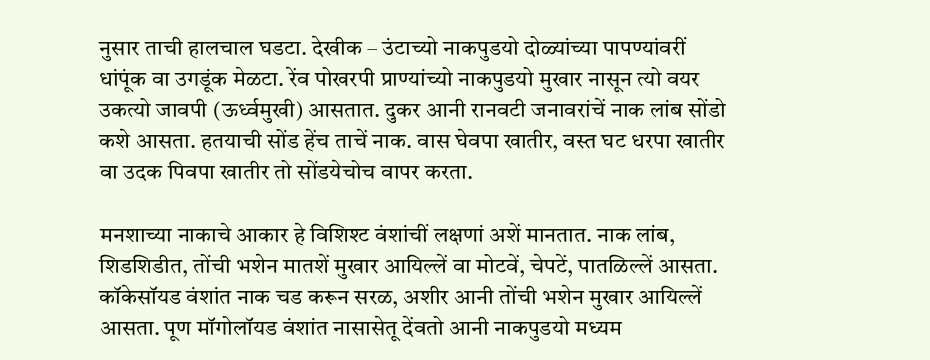नुसार ताची हालचाल घडटा. देखीक – उंटाच्यो नाकपुडयो दोळ्यांच्या पापण्यांवरीं धांपूंक वा उगडूंक मेळटा. रेंव पोखरपी प्राण्यांच्यो नाकपुडयो मुखार नासून त्यो वयर उकत्यो जावपी (ऊर्ध्वमुखी) आसतात. दुकर आनी रानवटी जनावरांचें नाक लांब सोंडो कशे आसता. हतयाची सोंड हेंच ताचें नाक. वास घेवपा खातीर, वस्त घट धरपा खातीर वा उदक पिवपा खातीर तो सोंडयेचोच वापर करता.

मनशाच्या नाकाचे आकार हे विशिश्ट वंशांचीं लक्षणां अशें मानतात. नाक लांब, शिडशिडीत, तोंची भशेन मातशें मुखार आयिल्लें वा मोटवें, चेपटें, पातळिल्लें आसता. कॉकेसॉयड वंशांत नाक चड करून सरळ, अशीर आनी तोंची भशेन मुखार आयिल्लें आसता. पूण मॉगोलॉयड वंशांत नासासेतू देंवतो आनी नाकपुडयो मध्यम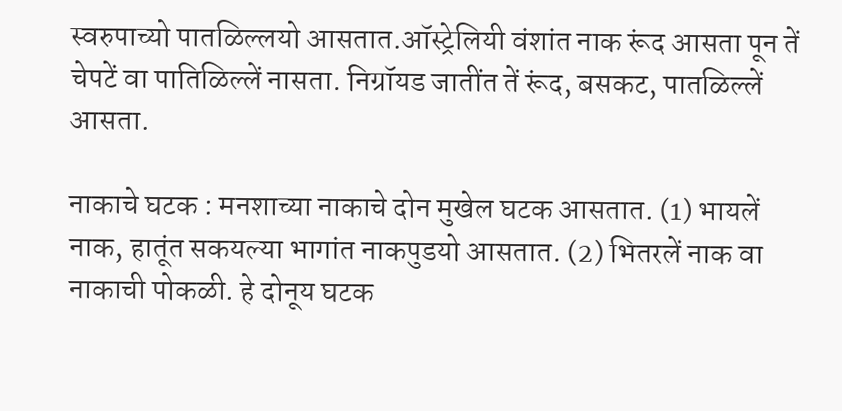स्वरुपाच्यो पातळिल्लयो आसतात.ऑस्ट्रेलियी वंशांत नाक रूंद आसता पून तें चेपटें वा पातिळिल्लें नासता. निग्रॉयड जातींत तें रूंद, बसकट, पातळिल्लें आसता.

नाकाचे घटक : मनशाच्या नाकाचे दोन मुखेल घटक आसतात. (1) भायलें नाक, हातूंत सकयल्या भागांत नाकपुडयो आसतात. (2) भितरलें नाक वा नाकाची पोकळी. हे दोनूय घटक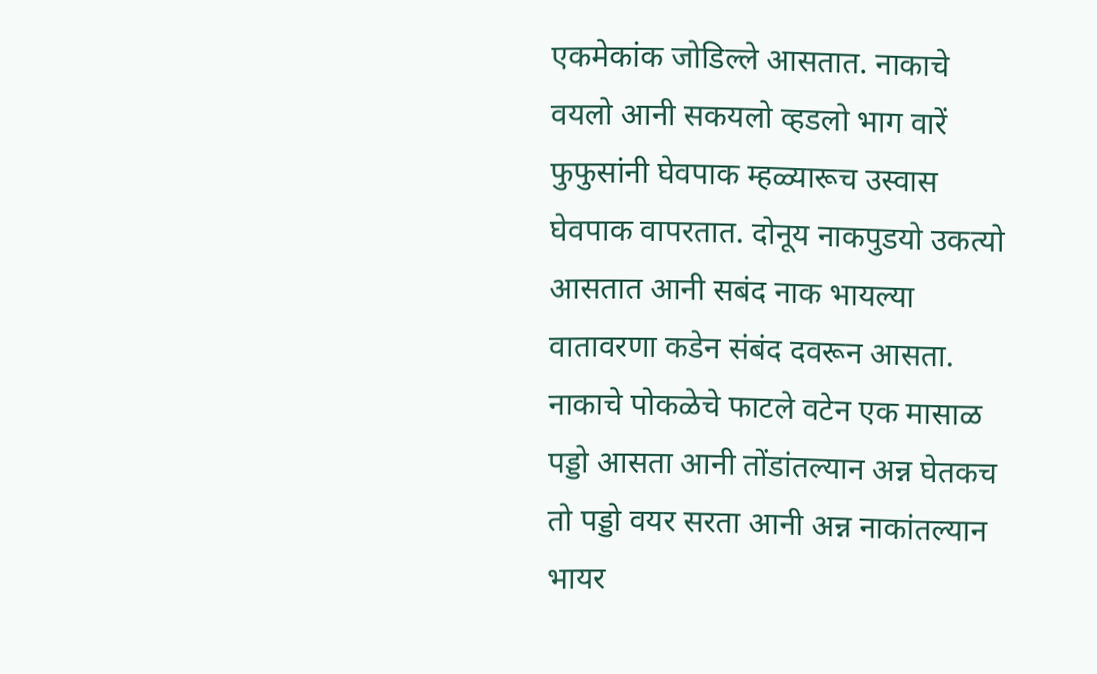एकमेकांक जोडिल्ले आसतात. नाकाचे वयलो आनी सकयलो व्हडलो भाग वारें फुफुसांनी घेवपाक म्हळ्यारूच उस्वास घेवपाक वापरतात. दोनूय नाकपुडयो उकत्यो आसतात आनी सबंद नाक भायल्या वातावरणा कडेन संबंद दवरून आसता. नाकाचे पोकळेचे फाटले वटेन एक मासाळ पड्डो आसता आनी तोंडांतल्यान अन्न घेतकच तो पड्डो वयर सरता आनी अन्न नाकांतल्यान भायर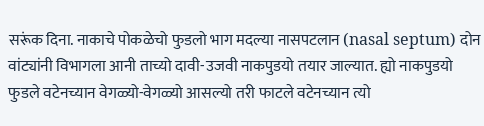सरूंक दिना. नाकाचे पोकळेचो फुडलो भाग मदल्या नासपटलान (nasal septum) दोन वांट्यांनी विभागला आनी ताच्यो दावी-उजवी नाकपुडयो तयार जाल्यात. ह्यो नाकपुडयो फुडले वटेनच्यान वेगळ्यो-वेगळ्यो आसल्यो तरी फाटले वटेनच्यान त्यो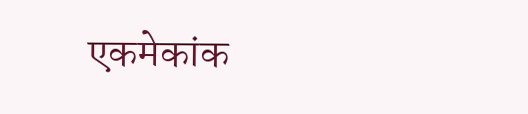एकमेकांक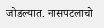जोडल्यात. नासपटलाचो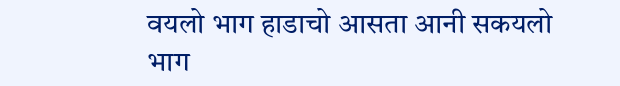वयलो भाग हाडाचो आसता आनी सकयलो भाग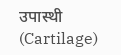उपास्थी (Cartilage)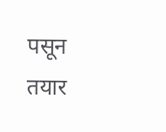पसून तयार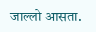जाल्लो आसता.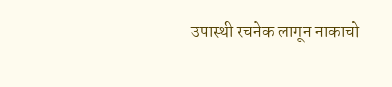उपास्थी रचनेक लागून नाकाचो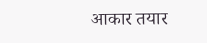आकार तयार